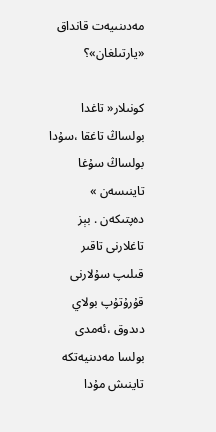مەدىنىيەت قانداق «يارتىلغان»؟

كونىلار« تاغدا بولساڭ تاغقا ،سۇدا بولساڭ سۇغا تاينىسەن » دەپتىكەن . بېز تاغلارنى تاقىر قىلىپ سۇلارنى قۇرۇتۇپ بولاي دىدوق ،ئەمدى بولسا مەدىنيەتكە تاينىش مۇدا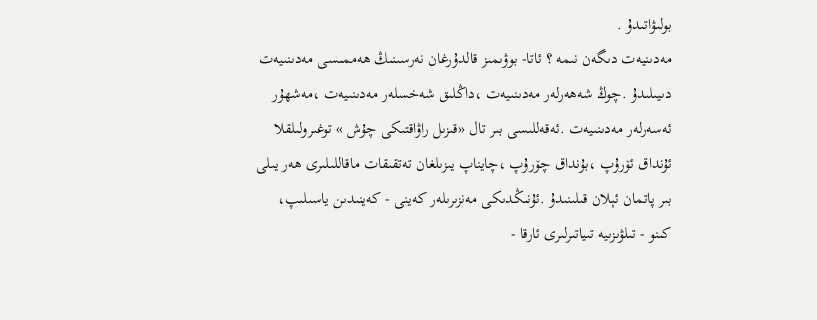بولىۋاتىدۇ .
مەدىنيەت دىگەن نىمە ؟ ئاتا- بوۋىمىز قالدۇرغان نەرسىنىڭ ھەممىسى مەدىنىيەت دىيىلىدۇ .چوڭ شەھەرلەر مەدىنىيەت ،داڭلىق شەخسلەر مەدىنىيەت ،مەشھۇر ئەسەرلەر مەدىنىيەت .ئەقەللىسى بىر تال «قىزىل راۋاقتىكى چۇش » توغىرولىلقلا ئۇنداق ئۆرۇپ ،بۇنداق چۆرۇپ ،چايناپ يىزىلغان تەتقىقات ماقاللىلىرى ھەر يىلى بىر پاتمان ئېلان قىلىنىدۇ .ئۇنىڭدىكى مەنزىرىلەر كەينى - كەينىدىن ياسىلىپ، كىنو - تىلۋىزىيە تىياتىرلىرى ئارقا -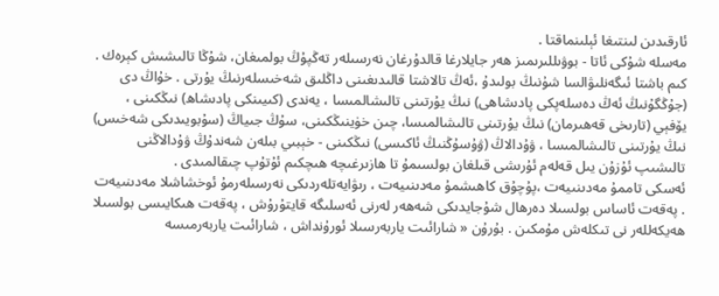ئارقىدىن لىنتىغا ئېلىنماقتا .
مەسلە شۇكى ئاتا - بوۋىللىرىمىز ھەر جايلارغا قالدۇرغان نەرسىلەر تەڭپۇڭ بولمىغان، شۇڭا تالىشىش كېرەك . كىم باشتا ئىگەنلىۋالسا شۇنىڭ بولىدۇ ،ئەڭ تالاشتا قالىدىغىنى داڭلىق شەخىسلەرنىڭ يۇرتى . خۇاڭ دى (جۇڭگۇنىڭ ئەڭ دەسلەپكى پادىشاھى) نىڭ يۇرتىنى تالىشالمىسا ، يەندى (كىيىنكى پادىشاھ) نىڭكىنى ، يۆفېي (تارىخى قەھىرمان) نىڭ يۇرتىنى تالىشالمىسا، چىن خۈينىڭكىنى، سۇڭ جىياڭ (سۇبويىدىكى شەخىس) نىڭ يۇرتىنى تالىشالمىسا ، ۋۇدالاڭ (ۋۇسۇڭنىڭ ئاكىسى) نىڭكىنى - خېبىي بىلەن شەندۇڭ ۋۇدالاڭنى تالىشىپ ئۇزۇن يىل قەلەم ئۇرىشى قىلغان بولسىمۇ تا ھازىرغىچە ھىچكىم ئۇتۇپ چىقالمىدى .
ئەسكى تاممۇ مەدىنىيەت ،پۇچۇق كاھىشمۇ مەدىنىيەت ، رىۋايەتلەردىكى نەرسىلەرمۇ ئوخشاشلا مەدىنىيەت . پەقەت ئاساس بولسىلا دەرھال شۇجايدىكى شەھەر لەرنى ئەسلىگە قايتۇرۇش ، پەقەت ھىكايىسى بولسىلا ھەيكەللەر نى تىكلەش مۇمكىن . بۇرۇن « شارائىت ياربەرسىلا ئورۇنداش ، شارائىت ياربەرمىسە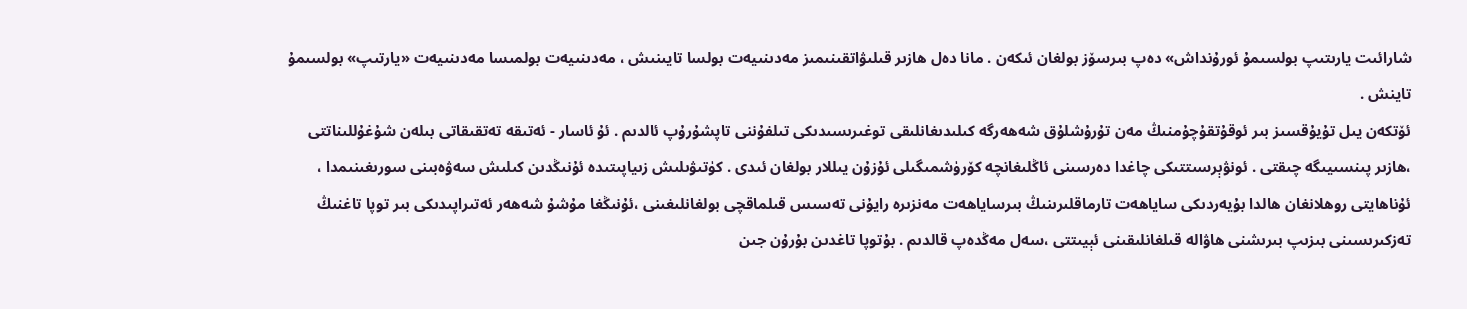شارائىت يارىتىپ بولسىمۇ ئورۇنداش» دەپ بىرسۆز بولغان ئىكەن . مانا دەل ھازىر قىلىۋاتقىنىمىز مەدىنىيەت بولسا تايىنىش ، مەدىنىيەت بولمىسا مەدىنىيەت «يارتىپ» بولسىمۇ تاينش .
ئۆتكەن يىل تۇيۇقسىز بىر ئوقۇتقۇچۇمنىڭ مەن تۇرۇشلۇق شەھەرگە كىلىدىغانلىقى توغىرىسىدىكى تىلفۇننى تاپشۇرۇپ ئالدىم . ئۇ ئاسار - ئەتىقە تەتقىقاتى بىلەن شۇغۇللىناتتى ،ھازىر پىنسىيىگە چىقتى . ئونۋېرسىتتىكى چاغدا دەرسىنى ئاڭلىغانچە كۆرۈشمىگىلى ئۇزۇن يىللار بولغان ئىدى . كۈتىۋىلىش زىياپىتىدە ئۇنىڭدىن كىلىش سەۋەبىنى سورىغىنىمدا ، ئۇناھايتى روھلانغان ھالدا بۇيەردىكى ساياھەت تارماقلىرىنىڭ بىرساياھەت مەنزىرە رايۇنى تەسىس قىلماقچى بولغانلىغىنى ،ئۇنىڭغا مۇشۇ شەھەر ئەتىراپىدىكى بىر توپا تاغنىڭ تەزكىرىسىنى بىزىپ بىرىشنى ھاۋالە قىلغانلىقىنى ئېيىتتى ،سەل مەڭدەپ قالدىم . بۇتوپا تاغدىن بۇرۇن جىن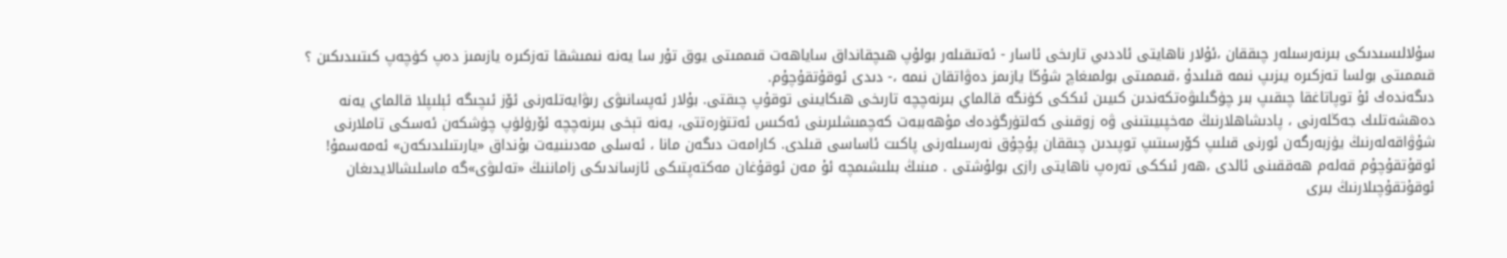سۇلالىسىدىكى بىرنەرسىلەر چىققان ،ئۇلار ناھايتى ئاددىي تارىخى ئاسار - ئەتىقىلەر بولۇپ ھىچقانداق ساياھەت قىممىتى يوق تۇر سا يەنە نىمىشقا تەزكىرە يازىمىز دەپ كۈچەپ كىتىىدىكىن ؟ قىممىتى بولسا تەزكىرە يىزىپ نىمە قىلىدۇ ،قىممىتى بولمىغاچ شۇڭا يازىمز دەۋاتقان نىمە ،- دىدى ئوقۇتقۇچۇم.
دىگەندەك ئۇ توپاتاغقا چىقىپ بىر چۈگىلىۋەتكەندىن كىيىن ئىككى كۈنگە قالماي بىرنەچچە تارىخى ھىكايىنى توقۇپ چىقتى. بۇلار ئەپسانىۋى رىۋايەتلەرنى ئۆز ئىچىگە ئېلىپلا قالماي يەنە دەھشەتلىك جەڭلەرنى ، پادىشاھلارنىڭ مەخپىيىتىنى ۋە زوقىنى كەلتۈرگۈدەك مۇھەببەت كەچمىشلىرىنى ئەكىس ئەتتۈرەتتى، يەنە تېخى بىرنەچچە ئۆرۈلۈپ چۈشكەن ئەسكى تاملارنى شۇۋاقەلەرنىڭ يۈزبەرگەن ئورنى قىلىپ كۆرسىتىپ توپىدىن چىققان پۇچۇق نەرسىلەرنى پاكىت ئاساسى قىلدى. كارامەت دىگەن مانا ، ئەسلى مەدىنىيەت بۇنداق «يارىتىلىدىكەن» ئەمەسمۇ!
ئوقۇتقۇچۇم قەلەم ھەققىنى ئالدى ،ھەر ئىككى تەرەپ ناھايتى رازى بولۇشتى . مىنىڭ بىلىشىمچە ئۇ مەن ئوقۇغان مەكتەپتىكى ئازساندىكى زاماننىڭ «تەلىۋى»گە ماسلىشالايدىغان ئوقۇتقۇچىلارنىڭ بىرى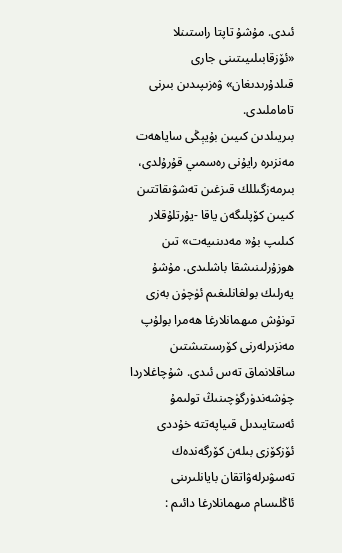ئىدى. مۇشۇ تاپتا راستىنلا «ئۆزقابىلىيىتىنى جارى قىلدۇرىدىغان» ۋەزىپىدىن بىرنى تاماملىدى.
بىريىلدىن كىيىن بۇيېڭى ساياھەت مەنزىرە رايۇنى رەسمىي قۇرۇلدى، بىرمەزگىللك قىزغىن تەشۋىقاتتىن كىيىن كۆپلىگەن ياقا -يۇرتلۇقلار كىلىپ بۇ« مەدىنىيەت» تىن ھوزۇرلىنىشقا باشلىدى. مۇشۇ يەرلىك بولغانلىغىم ئۈچۈن بەزى تونۇش مىھمانلارغا ھەمرا بولۇپ مەنزىرلەرنى كۆرسىتىشتىن ساقلانماق تەس ئىدى. شۇچاغلاردا چۈشەندۈرگۈچىنىڭ تولىمۇ ئەستايىدىل قىياپەتتە خۇددى ئۆزكۆزى بىلەن كۆرگەندەك تەسۋىرلەۋاتقان بايانلىرىنى ئاڭلىسام مىھمانلارغا دائىم :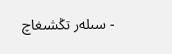- سىلەر تڭشىغاچ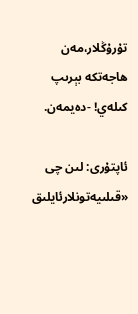تۇرۇڭلار،مەن ھاجەتكە بېرىپ كىلەي! -دەيمەن.

ئاپتۇرى: لىن چى «قىلىيەتونلارئايلىق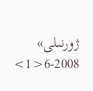ژورنىلى» 2008-6<1>